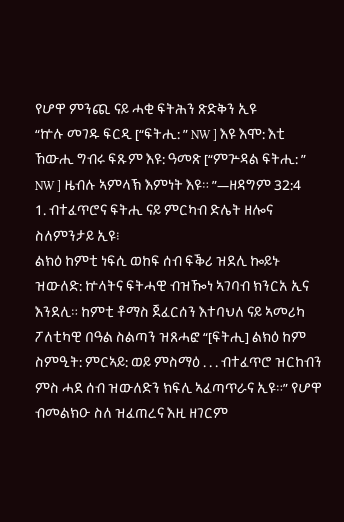የሆዋ ምንጪ ናይ ሓቂ ፍትሕን ጽድቅን ኢዩ
“ኵሉ መገዱ ፍርዲ [“ፍትሒ: ” NW ] እዩ እሞ: እቲ ኸውሒ ግብሩ ፍጹም እዩ: ዓመጽ [“ምጕዳል ፍትሒ: ” NW ] ዜብሉ ኣምላኽ እምነት እዩ። ”—ዘዳግም 32:4
1. ብተፈጥሮና ፍትሒ ናይ ምርካብ ድሌት ዘሎና ስለምንታይ ኢዩ፧
ልክዕ ከምቲ ነፍሲ ወከፍ ሰብ ፍቕሪ ዝደሊ ኰይኑ ዝውለድ: ኵላትና ፍትሓዊ ብዝዀነ ኣገባብ ክንርአ ኢና እንደሊ። ከምቲ ቶማስ ጀፈርሰን እተባህለ ናይ ኣመሪካ ፖለቲካዊ በዓል ስልጣን ዝጸሓፎ “[ፍትሒ] ልክዕ ከም ስምዒት: ምርኣይ: ወይ ምስማዕ . . . ብተፈጥሮ ዝርከብን ምስ ሓደ ሰብ ዝውለድን ክፍሊ ኣፈጣጥራና ኢዩ።” የሆዋ ብመልክዑ ስለ ዝፈጠረና እዚ ዘገርም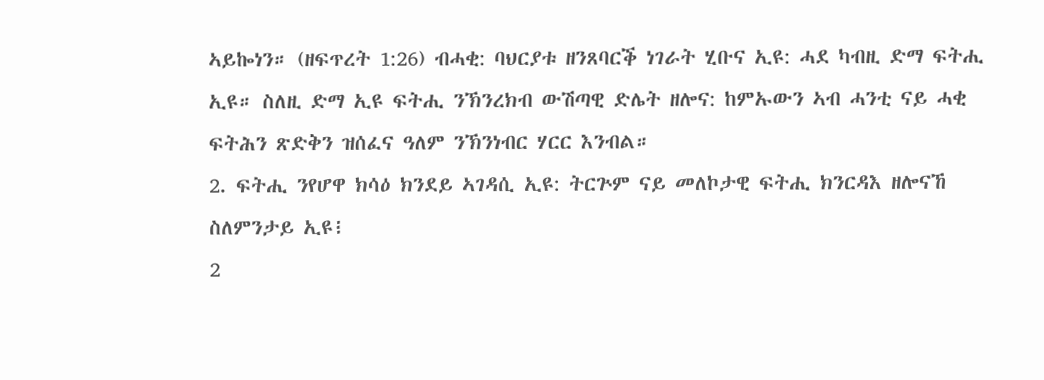ኣይኰነን። (ዘፍጥረት 1:26) ብሓቂ: ባህርያቱ ዘንጸባርቕ ነገራት ሂቡና ኢዩ: ሓደ ካብዚ ድማ ፍትሒ ኢዩ። ስለዚ ድማ ኢዩ ፍትሒ ንኽንረክብ ውሽጣዊ ድሌት ዘሎና: ከምኡውን ኣብ ሓንቲ ናይ ሓቂ ፍትሕን ጽድቅን ዝሰፈና ዓለም ንኽንነብር ሃርር እንብል።
2. ፍትሒ ንየሆዋ ክሳዕ ክንደይ ኣገዳሲ ኢዩ: ትርጕም ናይ መለኮታዊ ፍትሒ ክንርዳእ ዘሎናኸ ስለምንታይ ኢዩ፧
2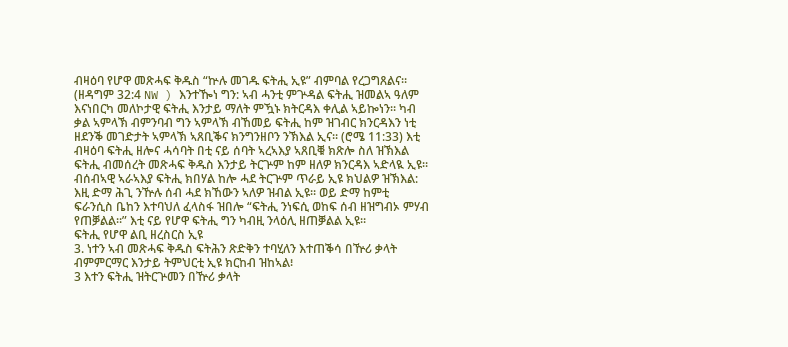ብዛዕባ የሆዋ መጽሓፍ ቅዱስ “ኵሉ መገዱ ፍትሒ ኢዩ” ብምባል የረጋግጸልና። (ዘዳግም 32:4 NW ) እንተዀነ ግን: ኣብ ሓንቲ ምጕዳል ፍትሒ ዝመልኣ ዓለም እናነበርካ መለኮታዊ ፍትሒ እንታይ ማለት ምዃኑ ክትርዳእ ቀሊል ኣይኰነን። ካብ ቃል ኣምላኽ ብምንባብ ግን ኣምላኽ ብኸመይ ፍትሒ ከም ዝገብር ክንርዳእን ነቲ ዘደንቕ መገድታት ኣምላኽ ኣጸቢቕና ክንግንዘቦን ንኽእል ኢና። (ሮሜ 11:33) እቲ ብዛዕባ ፍትሒ ዘሎና ሓሳባት በቲ ናይ ሰባት ኣረኣእያ ኣጸቢቑ ክጽሎ ስለ ዝኽእል ፍትሒ ብመሰረት መጽሓፍ ቅዱስ እንታይ ትርጕም ከም ዘለዎ ክንርዳእ ኣድላዪ ኢዩ። ብሰብኣዊ ኣራኣእያ ፍትሒ ክበሃል ከሎ ሓደ ትርጕም ጥራይ ኢዩ ክህልዎ ዝኽእል: እዚ ድማ ሕጊ ንዅሉ ሰብ ሓደ ክኸውን ኣለዎ ዝብል ኢዩ። ወይ ድማ ከምቲ ፍራንሲስ ቤከን እተባህለ ፈላስፋ ዝበሎ “ፍትሒ ንነፍሲ ወከፍ ሰብ ዘዝግብኦ ምሃብ የጠቓልል።” እቲ ናይ የሆዋ ፍትሒ ግን ካብዚ ንላዕሊ ዘጠቓልል ኢዩ።
ፍትሒ የሆዋ ልቢ ዘረስርስ ኢዩ
3. ነተን ኣብ መጽሓፍ ቅዱስ ፍትሕን ጽድቅን ተባሂለን እተጠቕሳ በዅሪ ቃላት ብምምርማር እንታይ ትምህርቲ ኢዩ ክርከብ ዝከኣል፧
3 እተን ፍትሒ ዝትርጕመን በዅሪ ቃላት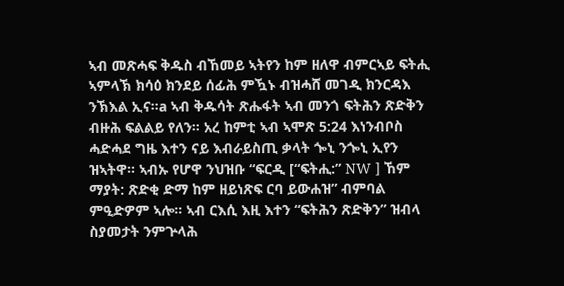ኣብ መጽሓፍ ቅዱስ ብኸመይ ኣትየን ከም ዘለዋ ብምርኣይ ፍትሒ ኣምላኽ ክሳዕ ክንደይ ሰፊሕ ምዃኑ ብዝሓሸ መገዲ ክንርዳእ ንኽእል ኢና።a ኣብ ቅዱሳት ጽሑፋት ኣብ መንጎ ፍትሕን ጽድቅን ብዙሕ ፍልልይ የለን። አረ ከምቲ ኣብ ኣሞጽ 5:24 እነንብቦስ ሓድሓደ ግዜ እተን ናይ እብራይስጢ ቃላት ጐኒ ንጐኒ ኢየን ዝኣትዋ። ኣብኡ የሆዋ ንህዝቡ “ፍርዲ [“ፍትሒ:” NW ] ኸም ማያት: ጽድቂ ድማ ከም ዘይነጽፍ ርባ ይውሐዝ” ብምባል ምዒድዎም ኣሎ። ኣብ ርእሲ እዚ እተን “ፍትሕን ጽድቅን” ዝብላ ስያመታት ንምጕላሕ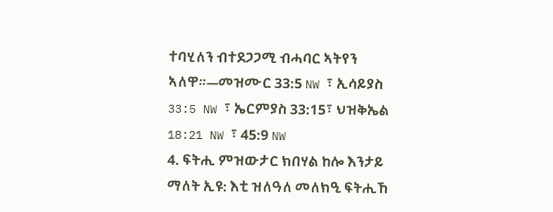ተባሂለን ብተደጋጋሚ ብሓባር ኣትየን ኣለዋ።—መዝሙር 33:5 NW ፣ ኢሳይያስ 33:5 NW ፣ ኤርምያስ 33:15፣ ህዝቅኤል 18:21 NW ፣ 45:9 NW
4. ፍትሒ ምዝውታር ክበሃል ከሎ እንታይ ማለት ኢዩ: እቲ ዝለዓለ መለክዒ ፍትሒኸ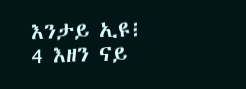እንታይ ኢዩ፧
4 እዘን ናይ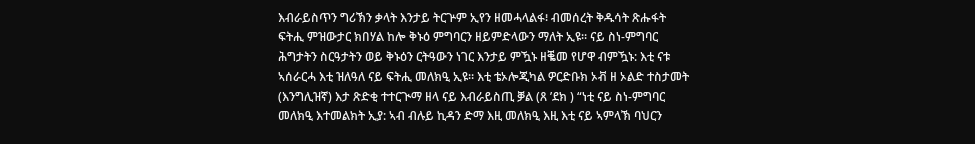እብራይስጥን ግሪኽን ቃላት እንታይ ትርጕም ኢየን ዘመሓላልፋ፧ ብመሰረት ቅዱሳት ጽሑፋት ፍትሒ ምዝውታር ክበሃል ከሎ ቅኑዕ ምግባርን ዘይምድላውን ማለት ኢዩ። ናይ ስነ-ምግባር ሕግታትን ስርዓታትን ወይ ቅኑዕን ርትዓውን ነገር እንታይ ምዃኑ ዘቘመ የሆዋ ብምዃኑ: እቲ ናቱ ኣሰራርሓ እቲ ዝለዓለ ናይ ፍትሒ መለክዒ ኢዩ። እቲ ቴኦሎጂካል ዎርድቡክ ኦቭ ዘ ኦልድ ተስታመት (እንግሊዝኛ) እታ ጽድቂ ተተርጒማ ዘላ ናይ እብራይስጢ ቓል (ጸ ʹደክ ) “ነቲ ናይ ስነ-ምግባር መለክዒ እተመልክት ኢያ: ኣብ ብሉይ ኪዳን ድማ እዚ መለክዒ እዚ እቲ ናይ ኣምላኽ ባህርን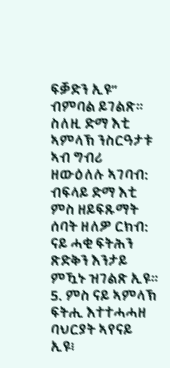ፍቓድን ኢዩ” ብምባል ይገልጽ። ስለዚ ድማ እቲ ኣምላኽ ንስርዓታቱ ኣብ ግብሪ ዘውዕለሉ ኣገባብ: ብፍላይ ድማ እቲ ምስ ዘይፍጹማት ሰባት ዘለዎ ርክብ: ናይ ሓቂ ፍትሕን ጽድቅን እንታይ ምዃኑ ዝገልጽ ኢዩ።
5. ምስ ናይ ኣምላኽ ፍትሒ እተተሓሓዘ ባህርያት ኣየናይ ኢዩ፧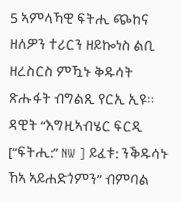5 ኣምላኻዊ ፍትሒ ጭከና ዘለዎን ተሪርን ዘይኰነስ ልቢ ዘረስርስ ምዃኑ ቅዱሳት ጽሑፋት ብግልጺ የርኢ ኢዩ። ዳዊት “እግዚኣብሄር ፍርዲ [“ፍትሒ:” NW ] ይፈቱ: ንቕዱሳኑ ኸኣ ኣይሐድጎምን” ብምባል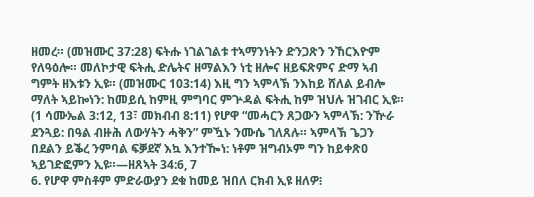ዘመረ። (መዝሙር 37:28) ፍትሑ ነገልገልቱ ተኣማንነትን ድንጋጽን ንኸርእዮም የለዓዕሎ። መለኮታዊ ፍትሒ ድሌትና ዘማልእን ነቲ ዘሎና ዘይፍጽምና ድማ ኣብ ግምት ዘእቱን ኢዩ። (መዝሙር 103:14) እዚ ግን ኣምላኽ ንእከይ ሸለል ይብሎ ማለት ኣይኰነን: ከመይሲ ከምዚ ምግባር ምጕዳል ፍትሒ ከም ዝህሉ ዝገብር ኢዩ። (1 ሳሙኤል 3:12, 13፣ መክብብ 8:11) የሆዋ “መሓርን ጸጋውን ኣምላኽ: ንዅራ ደንጓይ: በዓል ብዙሕ ለውሃትን ሓቅን” ምዃኑ ንሙሴ ገለጸሉ። ኣምላኽ ጌጋን በደልን ይቕረ ንምባል ፍቓደኛ እኳ እንተዀነ: ነቶም ዝግብኦም ግን ከይቀጽዐ ኣይገድፎምን ኢዩ።—ዘጸኣት 34:6, 7
6. የሆዋ ምስቶም ምድራውያን ደቁ ከመይ ዝበለ ርክብ ኢዩ ዘለዎ፧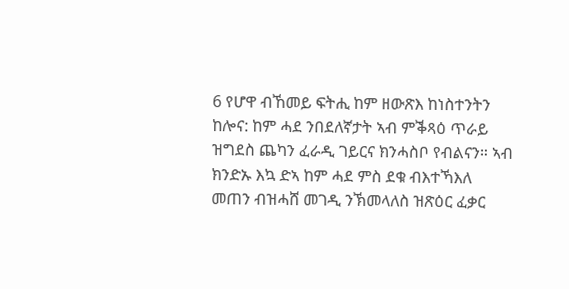6 የሆዋ ብኸመይ ፍትሒ ከም ዘውጽእ ከነስተንትን ከሎና: ከም ሓደ ንበደለኛታት ኣብ ምቕጻዕ ጥራይ ዝግደስ ጨካን ፈራዲ ገይርና ክንሓስቦ የብልናን። ኣብ ክንድኡ እኳ ድኣ ከም ሓደ ምስ ደቁ ብእተኻእለ መጠን ብዝሓሸ መገዲ ንኽመላለስ ዝጽዕር ፈቃር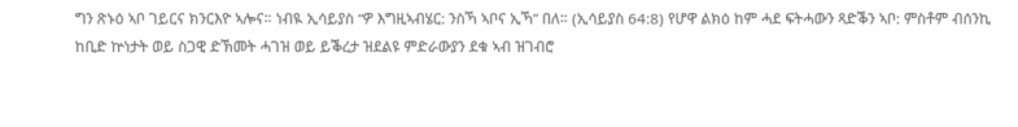ግን ጽኑዕ ኣቦ ገይርና ክንርእዮ ኣሎና። ነብዪ ኢሳይያስ “ዎ እግዚኣብሄር: ንስኻ ኣቦና ኢኻ” በለ። (ኢሳይያስ 64:8) የሆዋ ልክዕ ከም ሓደ ፍትሓውን ጻድቕን ኣቦ: ምስቶም ብሰንኪ ከቢድ ኵነታት ወይ ስጋዊ ድኽመት ሓገዝ ወይ ይቕረታ ዝደልዩ ምድራውያን ደቁ ኣብ ዝገብሮ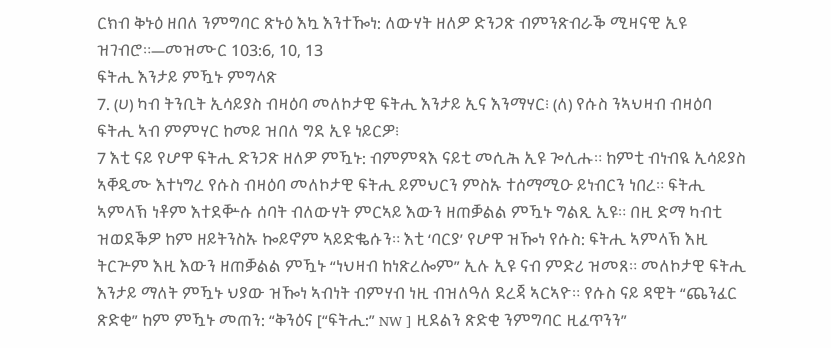ርክብ ቅኑዕ ዘበለ ንምግባር ጽኑዕ እኳ እንተዀነ: ለውሃት ዘለዎ ድንጋጽ ብምንጽብራቕ ሚዛናዊ ኢዩ ዝገብሮ።—መዝሙር 103:6, 10, 13
ፍትሒ እንታይ ምዃኑ ምግላጽ
7. (ሀ) ካብ ትንቢት ኢሳይያስ ብዛዕባ መለኮታዊ ፍትሒ እንታይ ኢና እንማሃር፧ (ለ) የሱስ ንኣህዛብ ብዛዕባ ፍትሒ ኣብ ምምሃር ከመይ ዝበለ ግደ ኢዩ ነይርዎ፧
7 እቲ ናይ የሆዋ ፍትሒ ድንጋጽ ዘለዎ ምዃኑ: ብምምጻእ ናይቲ መሲሕ ኢዩ ጐሊሑ። ከምቲ ብነብዪ ኢሳይያስ ኣቐዲሙ እተነግረ የሱስ ብዛዕባ መለኮታዊ ፍትሒ ይምህርን ምስኡ ተሰማሚዑ ይነብርን ነበረ። ፍትሒ ኣምላኽ ነቶም እተደቝሱ ሰባት ብለውሃት ምርኣይ እውን ዘጠቓልል ምዃኑ ግልጺ ኢዩ። በዚ ድማ ካብቲ ዝወደቕዎ ከም ዘይትንስኡ ኰይኖም ኣይድቈሱን። እቲ ‘ባርያ’ የሆዋ ዝዀነ የሱስ: ፍትሒ ኣምላኽ እዚ ትርጕም እዚ እውን ዘጠቓልል ምዃኑ “ነህዛብ ከነጽረሎም” ኢሉ ኢዩ ናብ ምድሪ ዝመጸ። መለኮታዊ ፍትሒ እንታይ ማለት ምዃኑ ህያው ዝዀነ ኣብነት ብምሃብ ነዚ ብዝለዓለ ደረጃ ኣርኣዮ። የሱስ ናይ ዳዊት “ጨንፈር ጽድቂ” ከም ምዃኑ መጠን: “ቅንዕና [“ፍትሒ:” NW ] ዚደልን ጽድቂ ንምግባር ዚፈጥንን”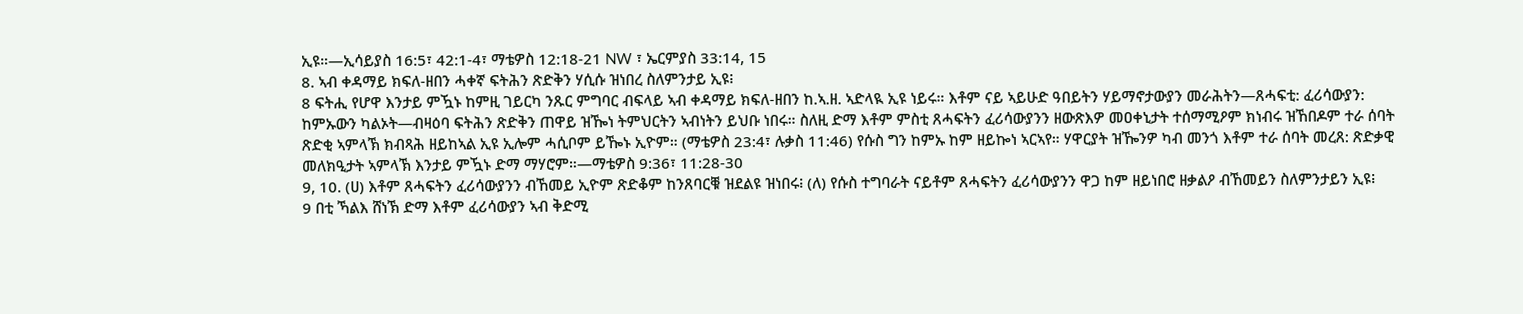ኢዩ።—ኢሳይያስ 16:5፣ 42:1-4፣ ማቴዎስ 12:18-21 NW ፣ ኤርምያስ 33:14, 15
8. ኣብ ቀዳማይ ክፍለ-ዘበን ሓቀኛ ፍትሕን ጽድቅን ሃሲሱ ዝነበረ ስለምንታይ ኢዩ፧
8 ፍትሒ የሆዋ እንታይ ምዃኑ ከምዚ ገይርካ ንጹር ምግባር ብፍላይ ኣብ ቀዳማይ ክፍለ-ዘበን ከ.ኣ.ዘ. ኣድላዪ ኢዩ ነይሩ። እቶም ናይ ኣይሁድ ዓበይትን ሃይማኖታውያን መራሕትን—ጸሓፍቲ: ፈሪሳውያን: ከምኡውን ካልኦት—ብዛዕባ ፍትሕን ጽድቅን ጠዋይ ዝዀነ ትምህርትን ኣብነትን ይህቡ ነበሩ። ስለዚ ድማ እቶም ምስቲ ጸሓፍትን ፈሪሳውያንን ዘውጽእዎ መዐቀኒታት ተሰማሚዖም ክነብሩ ዝኸበዶም ተራ ሰባት ጽድቂ ኣምላኽ ክብጻሕ ዘይከኣል ኢዩ ኢሎም ሓሲቦም ይዀኑ ኢዮም። (ማቴዎስ 23:4፣ ሉቃስ 11:46) የሱስ ግን ከምኡ ከም ዘይኰነ ኣርኣየ። ሃዋርያት ዝዀንዎ ካብ መንጎ እቶም ተራ ሰባት መረጸ: ጽድቃዊ መለክዒታት ኣምላኽ እንታይ ምዃኑ ድማ ማሃሮም።—ማቴዎስ 9:36፣ 11:28-30
9, 10. (ሀ) እቶም ጸሓፍትን ፈሪሳውያንን ብኸመይ ኢዮም ጽድቆም ከንጸባርቑ ዝደልዩ ዝነበሩ፧ (ለ) የሱስ ተግባራት ናይቶም ጸሓፍትን ፈሪሳውያንን ዋጋ ከም ዘይነበሮ ዘቃልዖ ብኸመይን ስለምንታይን ኢዩ፧
9 በቲ ኻልእ ሸነኽ ድማ እቶም ፈሪሳውያን ኣብ ቅድሚ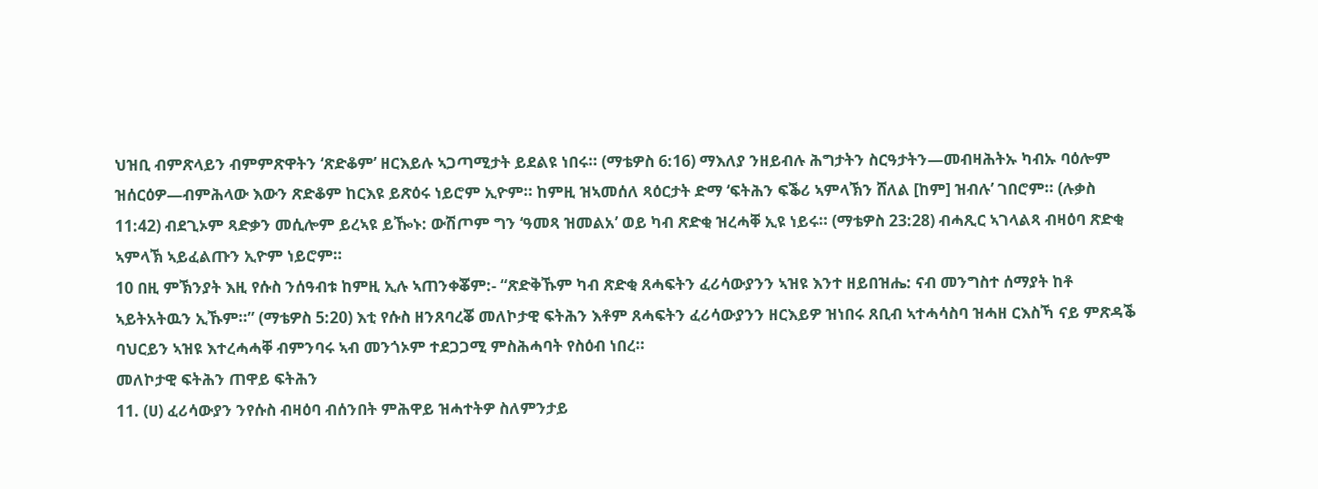ህዝቢ ብምጽላይን ብምምጽዋትን ‘ጽድቆም’ ዘርእይሉ ኣጋጣሚታት ይደልዩ ነበሩ። (ማቴዎስ 6:16) ማእለያ ንዘይብሉ ሕግታትን ስርዓታትን—መብዛሕትኡ ካብኡ ባዕሎም ዝሰርዕዎ—ብምሕላው እውን ጽድቆም ከርእዩ ይጽዕሩ ነይሮም ኢዮም። ከምዚ ዝኣመሰለ ጻዕርታት ድማ ‘ፍትሕን ፍቕሪ ኣምላኽን ሸለል [ከም] ዝብሉ’ ገበሮም። (ሉቃስ 11:42) ብደጊኦም ጻድቃን መሲሎም ይረኣዩ ይዀኑ: ውሽጦም ግን ‘ዓመጻ ዝመልአ’ ወይ ካብ ጽድቂ ዝረሓቐ ኢዩ ነይሩ። (ማቴዎስ 23:28) ብሓጺር ኣገላልጻ ብዛዕባ ጽድቂ ኣምላኽ ኣይፈልጡን ኢዮም ነይሮም።
10 በዚ ምኽንያት እዚ የሱስ ንሰዓብቱ ከምዚ ኢሉ ኣጠንቀቖም:- “ጽድቅኹም ካብ ጽድቂ ጸሓፍትን ፈሪሳውያንን ኣዝዩ እንተ ዘይበዝሔ: ናብ መንግስተ ሰማያት ከቶ ኣይትአትዉን ኢኹም።” (ማቴዎስ 5:20) እቲ የሱስ ዘንጸባረቖ መለኮታዊ ፍትሕን እቶም ጸሓፍትን ፈሪሳውያንን ዘርእይዎ ዝነበሩ ጸቢብ ኣተሓሳስባ ዝሓዘ ርእስኻ ናይ ምጽዳቕ ባህርይን ኣዝዩ እተረሓሓቐ ብምንባሩ ኣብ መንጎኦም ተደጋጋሚ ምስሕሓባት የስዕብ ነበረ።
መለኮታዊ ፍትሕን ጠዋይ ፍትሕን
11. (ሀ) ፈሪሳውያን ንየሱስ ብዛዕባ ብሰንበት ምሕዋይ ዝሓተትዎ ስለምንታይ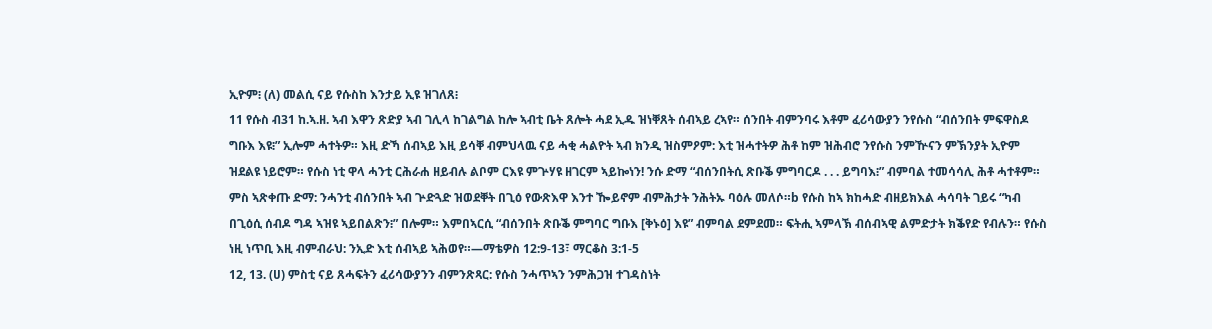ኢዮም፧ (ለ) መልሲ ናይ የሱስከ እንታይ ኢዩ ዝገለጸ፧
11 የሱስ ብ31 ከ.ኣ.ዘ. ኣብ እዋን ጽድያ ኣብ ገሊላ ከገልግል ከሎ ኣብቲ ቤት ጸሎት ሓደ ኢዱ ዝነቐጸት ሰብኣይ ረኣየ። ሰንበት ብምንባሩ እቶም ፈሪሳውያን ንየሱስ “ብሰንበት ምፍዋስዶ ግቡእ እዩ፧” ኢሎም ሓተትዎ። እዚ ድኻ ሰብኣይ እዚ ይሳቐ ብምህላዉ ናይ ሓቂ ሓልዮት ኣብ ክንዲ ዝስምዖም: እቲ ዝሓተትዎ ሕቶ ከም ዝሕብሮ ንየሱስ ንምዅናን ምኽንያት ኢዮም ዝደልዩ ነይሮም። የሱስ ነቲ ዋላ ሓንቲ ርሕራሐ ዘይብሉ ልቦም ርእዩ ምጕሃዩ ዘገርም ኣይኰነን! ንሱ ድማ “ብሰንበትሲ ጽቡቕ ምግባርዶ . . . ይግባእ፧” ብምባል ተመሳሳሊ ሕቶ ሓተቶም። ምስ ኣጽቀጡ ድማ: ንሓንቲ ብሰንበት ኣብ ጕድጓድ ዝወደቐት በጊዕ የውጽእዋ እንተ ዀይኖም ብምሕታት ንሕትኡ ባዕሉ መለሶ።b የሱስ ከኣ ክከሓድ ብዘይክእል ሓሳባት ገይሩ “ካብ በጊዕሲ ሰብዶ ግዳ ኣዝዩ ኣይበልጽን፧” በሎም። እምበኣርሲ “ብሰንበት ጽቡቕ ምግባር ግቡእ [ቅኑዕ] እዩ” ብምባል ደምደመ። ፍትሒ ኣምላኽ ብሰብኣዊ ልምድታት ክቕየድ የብሉን። የሱስ ነዚ ነጥቢ እዚ ብምብራህ: ንኢድ እቲ ሰብኣይ ኣሕወየ።—ማቴዎስ 12:9-13፣ ማርቆስ 3:1-5
12, 13. (ሀ) ምስቲ ናይ ጸሓፍትን ፈሪሳውያንን ብምንጽጻር: የሱስ ንሓጥኣን ንምሕጋዝ ተገዳስነት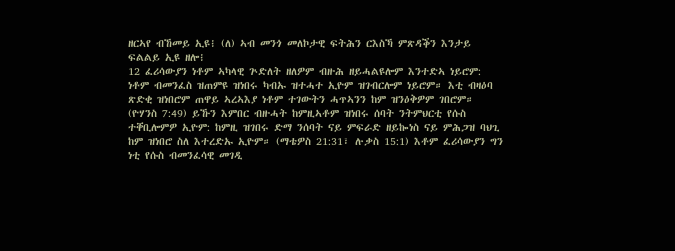ዘርኣየ ብኸመይ ኢዩ፧ (ለ) ኣብ መንጎ መለኮታዊ ፍትሕን ርእስኻ ምጽዳቕን እንታይ ፍልልይ ኢዩ ዘሎ፧
12 ፈሪሳውያን ነቶም ኣካላዊ ጕድለት ዘለዎም ብዙሕ ዘይሓልዩሎም እንተድኣ ነይሮም: ነቶም ብመንፈስ ዝጠምዩ ዝነበሩ ካብኡ ዝተሓተ ኢዮም ዝገብርሎም ነይሮም። እቲ ብዛዕባ ጽድቂ ዝነበሮም ጠዋይ ኣረኣእያ ነቶም ተገውትን ሓጥኣንን ከም ዝንዕቅዎም ገበሮም። (ዮሃንስ 7:49) ይኹን እምበር ብዙሓት ከምዚኣቶም ዝነበሩ ሰባት ንትምህርቲ የሱስ ተቐቢሎምዎ ኢዮም: ከምዚ ዝገበሩ ድማ ንሰባት ናይ ምፍራድ ዘይኰነስ ናይ ምሕጋዝ ባህጊ ከም ዝነበሮ ስለ እተረድኡ ኢዮም። (ማቴዎስ 21:31፣ ሉቃስ 15:1) እቶም ፈሪሳውያን ግን ነቲ የሱስ ብመንፈሳዊ መገዲ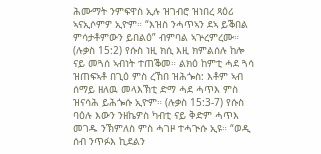ሕሙማት ንምፍዋስ ኢሉ ዝገብሮ ዝነበረ ጻዕሪ ኣናኢሶምዎ ኢዮም። “እዝስ ንሓጥኣን ደኣ ይቕበል ምሳታቶምውን ይበልዕ” ብምባል ኣጕረምረሙ። (ሉቃስ 15:2) የሱስ ነዚ ክሲ እዚ ክምልሰሉ ከሎ ናይ መጓሰ ኣብነት ተጠቕመ። ልክዕ ከምቲ ሓደ ጓሳ ዝጠፍኣቶ በጊዕ ምስ ረኸበ ዝሕጐስ: እቶም ኣብ ሰማይ ዘለዉ መላእኽቲ ድማ ሓደ ሓጥእ ምስ ዝናሳሕ ይሕጐሱ ኢዮም። (ሉቃስ 15:3-7) የሱስ ባዕሉ እውን ንዘኬዎስ ካብቲ ናይ ቅድም ሓጥእ መገዱ ንኽምለስ ምስ ሓገዞ ተሓጒሱ ኢዩ። “ወዲ ሰብ ንጥፉእ ኪደልን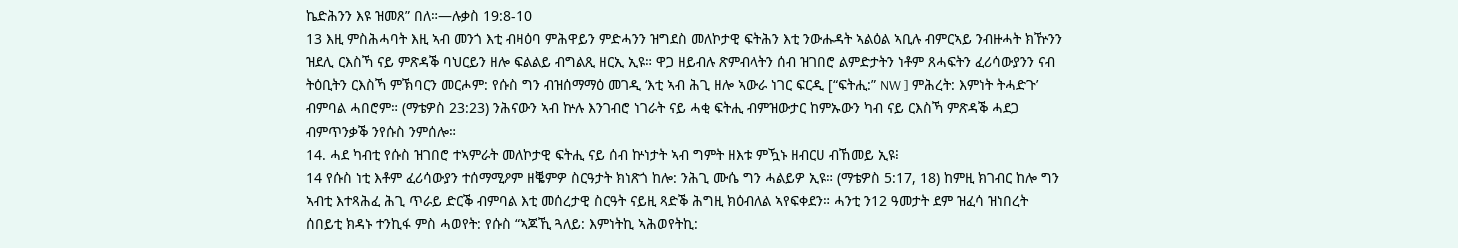ኬድሕንን እዩ ዝመጸ” በለ።—ሉቃስ 19:8-10
13 እዚ ምስሕሓባት እዚ ኣብ መንጎ እቲ ብዛዕባ ምሕዋይን ምድሓንን ዝግደስ መለኮታዊ ፍትሕን እቲ ንውሑዳት ኣልዕል ኣቢሉ ብምርኣይ ንብዙሓት ክዅንን ዝደሊ ርእስኻ ናይ ምጽዳቕ ባህርይን ዘሎ ፍልልይ ብግልጺ ዘርኢ ኢዩ። ዋጋ ዘይብሉ ጽምብላትን ሰብ ዝገበሮ ልምድታትን ነቶም ጸሓፍትን ፈሪሳውያንን ናብ ትዕቢትን ርእስኻ ምኽባርን መርሖም: የሱስ ግን ብዝሰማማዕ መገዲ ‘እቲ ኣብ ሕጊ ዘሎ ኣውራ ነገር ፍርዲ [“ፍትሒ:” NW ] ምሕረት: እምነት ትሓድጉ’ ብምባል ሓበሮም። (ማቴዎስ 23:23) ንሕናውን ኣብ ኵሉ እንገብሮ ነገራት ናይ ሓቂ ፍትሒ ብምዝውታር ከምኡውን ካብ ናይ ርእስኻ ምጽዳቕ ሓደጋ ብምጥንቃቕ ንየሱስ ንምሰሎ።
14. ሓደ ካብቲ የሱስ ዝገበሮ ተኣምራት መለኮታዊ ፍትሒ ናይ ሰብ ኵነታት ኣብ ግምት ዘእቱ ምዃኑ ዘብርሀ ብኸመይ ኢዩ፧
14 የሱስ ነቲ እቶም ፈሪሳውያን ተሰማሚዖም ዘቘምዎ ስርዓታት ክነጽጎ ከሎ: ንሕጊ ሙሴ ግን ሓልይዎ ኢዩ። (ማቴዎስ 5:17, 18) ከምዚ ክገብር ከሎ ግን ኣብቲ እተጻሕፈ ሕጊ ጥራይ ድርቕ ብምባል እቲ መሰረታዊ ስርዓት ናይዚ ጻድቕ ሕግዚ ክዕብለል ኣየፍቀደን። ሓንቲ ን12 ዓመታት ደም ዝፈሳ ዝነበረት ሰበይቲ ክዳኑ ተንኪፋ ምስ ሓወየት: የሱስ “ኣጆኺ ጓለይ: እምነትኪ ኣሕወየትኪ: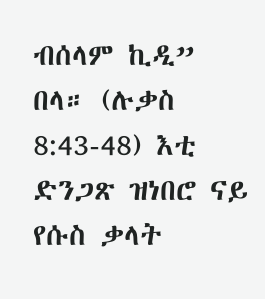ብሰላም ኪዲ” በላ። (ሉቃስ 8:43-48) እቲ ድንጋጽ ዝነበሮ ናይ የሱስ ቃላት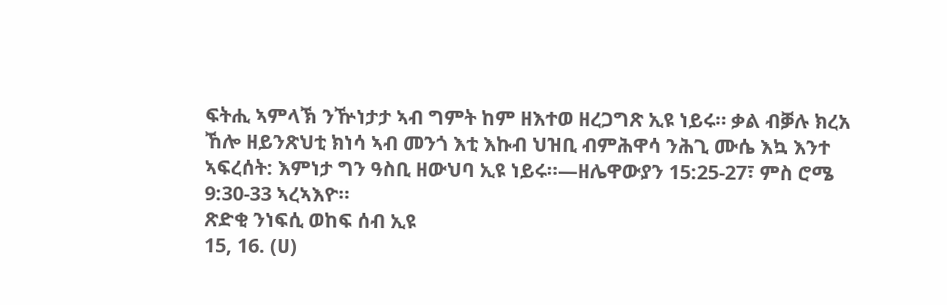ፍትሒ ኣምላኽ ንዅነታታ ኣብ ግምት ከም ዘእተወ ዘረጋግጽ ኢዩ ነይሩ። ቃል ብቓሉ ክረአ ኸሎ ዘይንጽህቲ ክነሳ ኣብ መንጎ እቲ እኩብ ህዝቢ ብምሕዋሳ ንሕጊ ሙሴ እኳ እንተ ኣፍረሰት: እምነታ ግን ዓስቢ ዘውህባ ኢዩ ነይሩ።—ዘሌዋውያን 15:25-27፣ ምስ ሮሜ 9:30-33 ኣረኣእዮ።
ጽድቂ ንነፍሲ ወከፍ ሰብ ኢዩ
15, 16. (ሀ)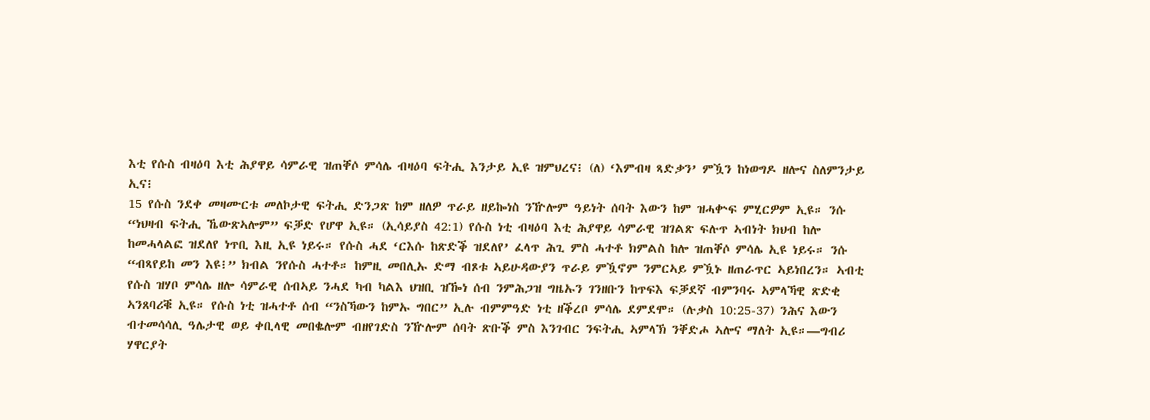እቲ የሱስ ብዛዕባ እቲ ሕያዋይ ሳምራዊ ዝጠቐሶ ምሳሌ ብዛዕባ ፍትሒ እንታይ ኢዩ ዝምህረና፧ (ለ) ‘እምብዛ ጻድቃን’ ምዃን ከነወግዶ ዘሎና ስለምንታይ ኢና፧
15 የሱስ ንደቀ መዛሙርቱ መለኮታዊ ፍትሒ ድንጋጽ ከም ዘለዎ ጥራይ ዘይኰነስ ንዅሎም ዓይነት ሰባት እውን ከም ዝሓቍፍ ምሂርዎም ኢዩ። ንሱ “ነህዛብ ፍትሒ ኼውጽኣሎም” ፍቓድ የሆዋ ኢዩ። (ኢሳይያስ 42:1) የሱስ ነቲ ብዛዕባ እቲ ሕያዋይ ሳምራዊ ዝገልጽ ፍሉጥ ኣብነት ክህብ ከሎ ከመሓላልፎ ዝደለየ ነጥቢ እዚ ኢዩ ነይሩ። የሱስ ሓደ ‘ርእሱ ከጽድቕ ዝደለየ’ ፈላጥ ሕጊ ምስ ሓተቶ ክምልስ ከሎ ዝጠቐሶ ምሳሌ ኢዩ ነይሩ። ንሱ “ብጻየይከ መን እዩ፧” ክብል ንየሱስ ሓተቶ። ከምዚ መበሊኡ ድማ ብጾቱ ኣይሁዳውያን ጥራይ ምዃኖም ንምርኣይ ምዃኑ ዘጠራጥር ኣይነበረን። ኣብቲ የሱስ ዝሃቦ ምሳሌ ዘሎ ሳምራዊ ሰብኣይ ንሓደ ካብ ካልእ ህዝቢ ዝዀነ ሰብ ንምሕጋዝ ግዜኡን ገንዘቡን ከጥፍእ ፍቓደኛ ብምንባሩ ኣምላኻዊ ጽድቂ ኣንጸባሪቑ ኢዩ። የሱስ ነቲ ዝሓተቶ ሰብ “ንስኻውን ከምኡ ግበር” ኢሉ ብምምዓድ ነቲ ዘቕረቦ ምሳሌ ደምደሞ። (ሉቃስ 10:25-37) ንሕና እውን ብተመሳሳሊ ዓሌታዊ ወይ ቀቢላዊ መበቈሎም ብዘየገድስ ንዅሎም ሰባት ጽቡቕ ምስ እንገብር ንፍትሒ ኣምላኽ ንቐድሖ ኣሎና ማለት ኢዩ።—ግብሪ ሃዋርያት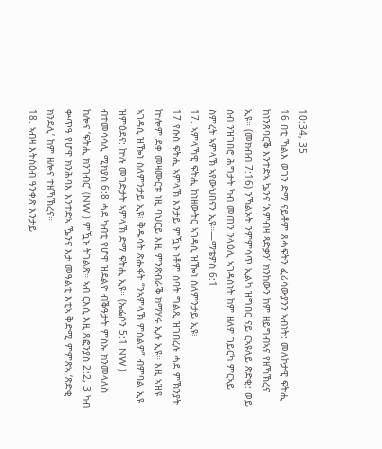10:34, 35
16 በቲ ኻልእ ወገን ድማ ናይቶም ጸሓፍትን ፈሪሳውያንን ኣብነት: መለኮታዊ ፍትሒ ከነንጸባርቕ እንተድኣ ኴንና ‘እምብዛ ጻድቃን’ ክንከውን ከም ዘይግብኣና የዘኻኽረና ኢዩ። (መክብብ 7:16) ንኻልኦት ንምምሳጥ ኢልካ ዝግበር ናይ ርኣዩለይ ጽድቂ: ወይ ሰብ ንዝገበሮ ሕግታት ካብ መጠን ንላዕሊ ኣገዳስነት ከም ዘለዎ ገይርካ ምርኣይ ስምረት ኣምላኽ ኣየውህበናን ኢዩ።—ማቴዎስ 6:1
17. ኣምላኻዊ ፍትሒ ከነዘውትር ኣገዳሲ ዝዀነ ስለምንታይ ኢዩ፧
17 የሱስ ፍትሒ ኣምላኽ እንታይ ምዃኑ ነቶም ሰባት ግልጺ ዝገበረሉ ሓደ ምኽንያት ኵሎም ደቀ መዛሙርቱ ነዚ ባህርይ እዚ ምንጽብራቕ ክማሃሩ ኢሉ ኢዩ። እዚ ኣዝዩ ኣገዳሲ ዝዀነ ስለምንታይ ኢዩ፧ ቅዱሳት ጽሑፋት “ንኣምላኽ ምሰልዎ” ብምባል ኢዩ ዝምዕደና: ኵሉ መገድታት ኣምላኽ ድማ ፍትሒ ኢዩ። (ኤፌሶን 5:1 NW ) ብተመሳሳሊ ሚክያስ 6:8 ሓደ ካብቲ የሆዋ ዝደልዮ ብቕዓታት ምስኡ ክንመላለስ ከሎና ‘ፍትሒ ክንገብር’ (NW ) ምዃኑ ትገልጽ። ኣብ ርእሲ እዚ ጸፎንያስ 2:2, 3 ካብ ቍጥዓ የሆዋ ክንሕባእ እንተድኣ ዄንና እታ መዓልቲ እቲኣ ቅድሚ ምምጽኣ ‘ጽድቂ ክንደሊ’ ከም ዘሎና ተዘኻኽረና።
18. ኣብዛ እትስዕብ ዓንቀጽ እንታይ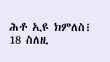ሕቶ ኢዩ ክምለስ፧
18 ስለዚ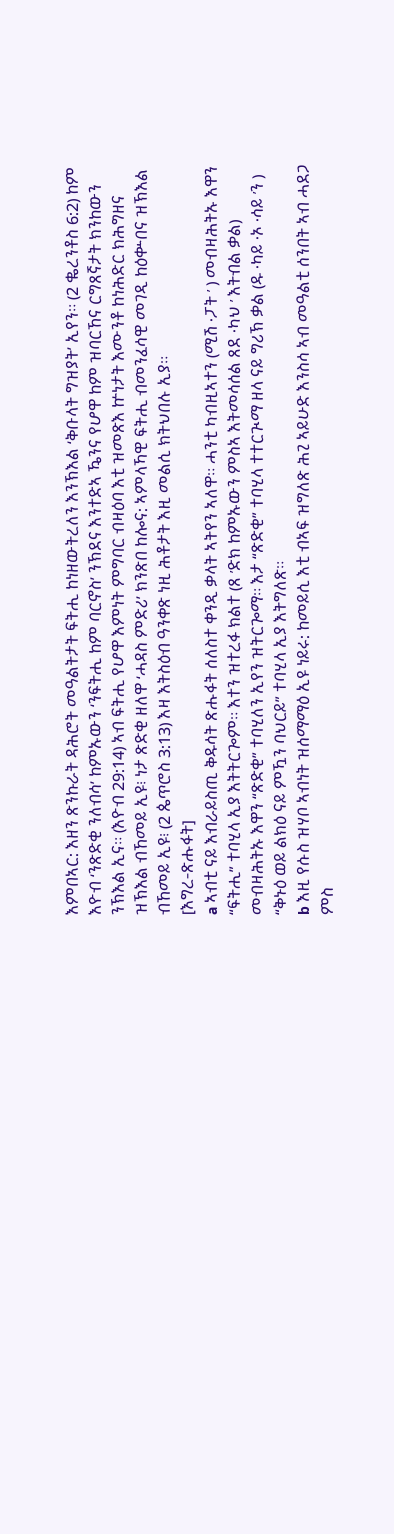እምበኣር: እዘን ጽንኩራት ዳሕሮት መዓልትታት ፍትሒ ከነዘውትረለን እንኽእል ‘ቅቡላት ግዝያት’ ኢየን። (2 ቈረንቶስ 6:2) ከም እዮብ ‘ንጽድቂ ንለብሳ’ ከምኡውን ‘ንፍትሒ ከም ባርኖስ’ ንኽደና እንተድኣ ዄንና የሆዋ ከም ዝባርኸና ርግጸኛታት ክንከውን ንኽእል ኢና። (እዮብ 29:14) ኣብ ፍትሒ የሆዋ እምነት ምግባር ብዛዕባ እቲ ዝመጽእ ኵነታት እሙንቶ ከነሕድር ክሕግዘና ዝኽእል ብኸመይ ኢዩ፧ ነታ ጽድቂ ዘለዋ ‘ሓዳስ ምድሪ’ ክንጽበ ከሎና: ኣምላኻዊ ፍትሒ ብመንፈሳዊ መገዲ ከዕቍበና ዝኽእል ብኸመይ ኢዩ፧ (2 ጴጥሮስ 3:13) እዛ እትስዕብ ዓንቀጽ ነዚ ሕቶታት እዚ መልሲ ክትህበሉ ኢያ።
[እግረ-ጽሑፋት]
a ኣብቲ ናይ እብራይስጢ ቅዱሳት ጽሑፋት ሰለስተ ቀንዲ ቃላት ኣትየን ኣለዋ። ሓንቲ ካብዚኣተን (ሚሽ ·ፓት ʹ ) መብዛሕትኡ እዋን “ፍትሒ” ተባሂላ ኢያ እትትርጐም። እተን ዝተረፋ ክልተ (ጸ ʹድክ ከምኡውን ምስኣ እትመሳሰል ጸደ ·ካህ ʹ እትብል ቃል) መብዛሕትኡ እዋን “ጽድቂ” ተባሂለን ኢየን ዝትርጐማ። እታ “ጽድቂ” ተባሂላ ተተርጒማ ዘላ ናይ ግሪኽ ቃል (ዱ ·ካይ ·ኦ ·ሳይ ʹን ) “ቅኑዕ ወይ ልክዕ ናይ ምዃን ባህርይ” ተባሂላ ኢያ እትግለጽ።
b እዚ የሱስ ዝሃቦ ኣብነት ዝሰማማዕ ኢዩ ነይሩ: ከመይሲ እቲ ብኣፍ ዝግለጽ ሕጊ ኣይሁድ እንስሳ ኣብ መዓልቲ ሰንበት ኣብ ሓደጋ ምስ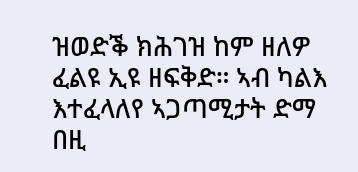ዝወድቕ ክሕገዝ ከም ዘለዎ ፈልዩ ኢዩ ዘፍቅድ። ኣብ ካልእ እተፈላለየ ኣጋጣሚታት ድማ በዚ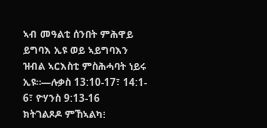ኣብ መዓልቲ ሰንበት ምሕዋይ ይግባእ ኢዩ ወይ ኣይግባእን ዝብል ኣርእስቲ ምስሕሓባት ነይሩ ኢዩ።—ሉቃስ 13:10-17፣ 14:1- 6፣ ዮሃንስ 9:13-16
ክትገልጾዶ ምኸኣልካ፧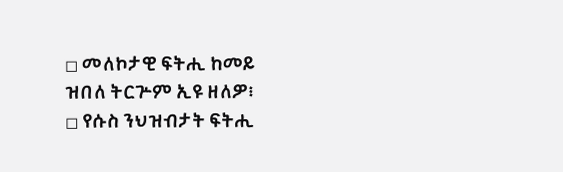◻ መለኮታዊ ፍትሒ ከመይ ዝበለ ትርጕም ኢዩ ዘለዎ፧
◻ የሱስ ንህዝብታት ፍትሒ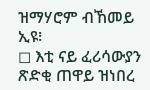ዝማሃሮም ብኸመይ ኢዩ፧
◻ እቲ ናይ ፈሪሳውያን ጽድቂ ጠዋይ ዝነበረ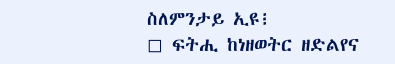ስለምንታይ ኢዩ፧
◻ ፍትሒ ከነዘወትር ዘድልየና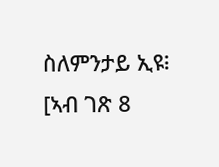ስለምንታይ ኢዩ፧
[ኣብ ገጽ 8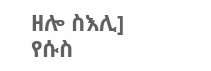ዘሎ ስእሊ]
የሱስ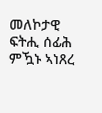መለኮታዊ ፍትሒ ሰፊሕ ምዃኑ ኣነጸረ